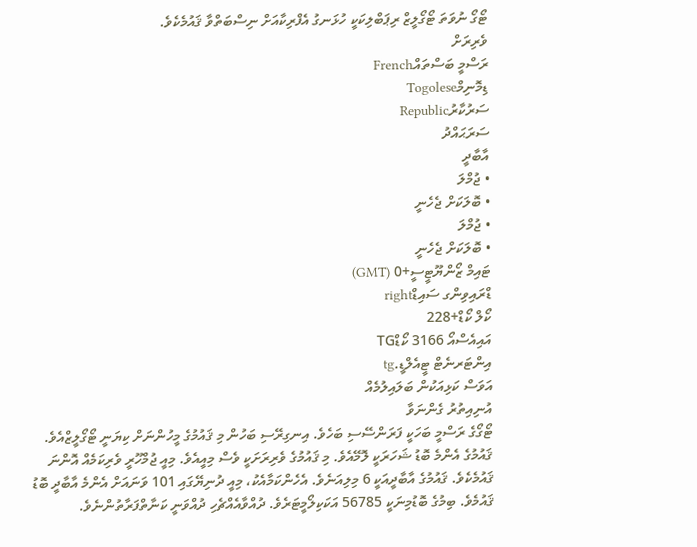ޓޯގޯ ނުވަތަ ޓޯގޯލީޒް ރިޕަބްލިކަކީ ހުޅަނގު އެފްރިކާއަށް ނިސްބަތްވާ ޤައުމެކެވެ.
ވެރިރަށް
ރަސްމީ ބަސްތައްFrench
ޑިމޮނިމްTogolese
ސަރުކާރުRepublic
ސަރަޙައްދު
އާބާދީ
• ޖުމްލަ
• ބޮލަކަށް ޖެހެނީ
• ޖުމްލަ
• ބޮލަކަށް ޖެހެނީ
ޓައިމް ޒޯންޔޫޓީސީ+0 (GMT)
ޑްރައިވިންގ ސައިޑްright
ކޯލް ކޯޑް+228
އައިއެސްއޯ 3166 ކޯޑްTG
އިންޓަރނެޓް ޓީއެލްޑީ.tg
އަވަސް ކަޅިއަކުން ބަލައިލުމެއް
އުނިއިތުރު ގެންނަވާ
ޓޯގޯގެ ރަސްމީ ބަހަކީ ފަރަންސޭސި ބަހެވެ. އިނގިރޭސި ބަހުން މި ޤައުމުގެ މީހުންނަށް ކިޔަނީ ޓޯގޯލީޒްއެވެ. ޤައުމުގެ އެންމެ ބޮޑު ޝަހަރަކީ ލޮމޭއެވެ. މި ޤައުމުގެ ވެރިރަށަކީ ވެސް މިއީއެވެ. މިއީ ޖުމްހޫރީ ވެރިކަމެއް އޮންނަ ޤައުމެކެވެ. ޤައުމުގެ އާބާދީއަކީ 6 މިލިއަނެވެ. އެހެންކަމާއެކު، މިއީ ދުނިޔޭގައި 101 ވަނައަށް އެންމެ އާބާދީ ބޮޑު ޤައުމެވެ. ބިމުގެ ބޮޑުމިނަކީ 56785 އަކަކިލޯމީޓަރެވެ. ދުއްވާއެއްޗެހި ދުއްވަނީ ކަނާތްފަރާތުންނެވެ.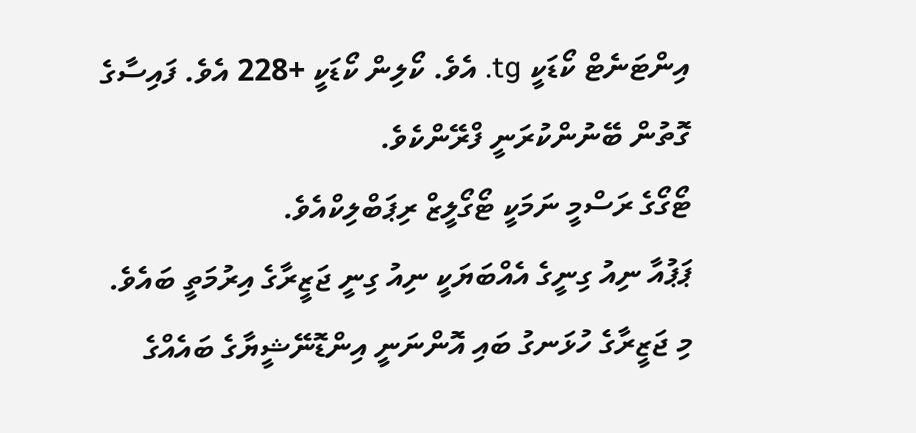އިންޓަނެޓް ކޯޑަކީ tg. އެވެ. ކޯލިން ކޯޑަކީ +228 އެވެ. ފައިސާގެ ގޮތުން ބޭނުންކުރަނީ ފްރޭންކެވެ.
ޓޯގޯގެ ރަސްމީ ނަމަކީ ޓޯގޯލީޒް ރިޕަބްލިކްއެވެ.
ޕަޕުއާ ނިއު ގިނީގެ އެއްބަޔަކީ ނިއު ގިނީ ޖަޒީރާގެ އިރުމަތީ ބައެވެ. މި ޖަޒީރާގެ ހުޅަނގު ބައި އޮންނަނީ އިންޑޮނޭޝީޔާގެ ބައެއްގެ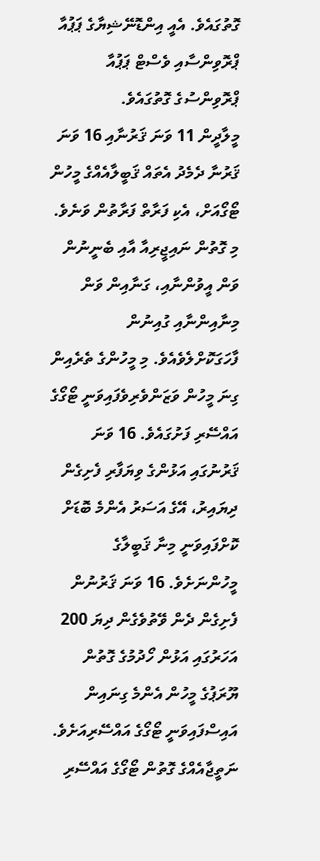ގޮތުގައެވެ. އެއީ އިންޑޮނޭޝިޔާގެ ޕަޕުއާ ޕްރޮވިންސާއި ވެސްޓް ޕަޕުއާ ޕްރޮވިންސުގެ ގޮތުގައެވެ.
މީލާދީން 11 ވަނަ ޤަރުނާއި 16 ވަނަ ޤަރުނާ ދެމެދު އެތައް ޤަބީލާއެއްގެ މީހުން ޓޯގޯއަށް، އެކި ފަރާތް ފަރާތުން ވަނެވެ. މި ގޮތުން ނައިޖީރިއާ އާއި ބެނީނުން ވަން އީވުންނާއި، ގަނާއިން ވަން މިނާއިންނާއި ގުއިނުން ފާހަގަކޮށްލެވެއެވެ. މި މީހުންގެ ތެރެއިން ގިނަ މީހުން ވަޒަންވެރިވެފައިވަނީ ޓޯގޯގެ އައްސޭރި ފަށުގައެވެ. 16 ވަނަ ޤަރުނުގައި އަޅުންގެ ވިޔަފާރި ފެށިގެން ދިޔައިރު، އޭގެ އަސަރު އެންމެ ބޮޑަށް ކޮށްފައިވަނީ މިނާ ޤަބީލާގެ މީހުންނަށެވެ. 16 ވަނަ ޤަރުނުން ފެށިގެން ދެން ވޭތުވެގެން ދިޔަ 200 އަހަރުގައި އަޅުން ހޯދުމުގެ ގޮތުން ޔޫރަޕުގެ މީހުން އެންމެ ގިނައިން އައިސްފައިވަނީ ޓޯގޯގެ އައްސޭރިއަށެވެ. ނަތީޖާއެއްގެ ގޮތުން ޓޯގޯގެ އައްސޭރި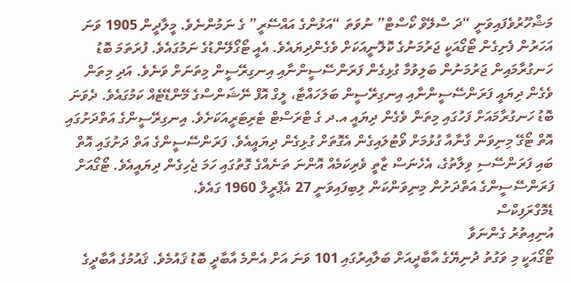މަޝްހޫރުވެފައިވަނީ “ދަ ސްލޭވް ކޯސްޓް” ނުވަތަ “އަޅުންގެ އައްސޭރީ” ގެ ނަމުންނެވެ. މީލާދީން 1905 ވަނަ އަހަރުން ފެށިގެން ޓޯގޯއަކީ ޖަރުމަނުގެ ކޮލޮނީއަކަށް ވެގެންދިޔައެވެ. އެއީ ޓޯގޯލޭންޑުގެ ނަމުގައެވެ. ފުރަތަމަ ބޮޑު ހަނގުރާމައިން ޖަރުމަނުން ބަލިވުމާ ގުޅިގެން ފަރަންސޭސީންނާއި އިނގިރޭސީން މިތަނަށް ވަނެވެ. އަދި މިތަން ވެގެން ދިޔައީ ފަރަންސޭސީންނާއި އިނގިރޭސީން ބަލަހައްޓާ، ލީގް އޮފް ނޭޝަންސްގެ މޭންޑޭޓެއް ކަމުގައެވެ. ދެވަނަ ބޮޑު ހަނގުރާމައަށް ފަހުގައި މިތަން ވެގެން ދިޔައީ އ.ދ ގެ ޓްރަސްޓް ޓެރިޓަރީއަކަށެވެ. އިނގިރޭސީންގެ އަތްދަށުގައި އޮތް ޓޯގޭ މިނިވަން ގާނާއާ ގުޅުމަށް ވޯޓުލައިގެން އެގޮތަށް ގުޅިގެން ދިޔައީއެވެ. ފަރަންސޭސީންގެ އަތް ދަށުގައި އޮތް ބައި ފަރަންސޭސި ވިލާތުގެ، އެހެނަސް ޒާތީ ވެރިކަމެއް އޮންނަ ތަނެއްގެ ގޮތުގައި ހަމަ ޖެހިގެން ދިޔައީއެވެ. ޓޯގޯއަށް ފަރަންސޭސީންގެ އަތްދަށުން މިނިވަންކަން ލިބިފައިވަނީ 27 އެޕްރީލް 1960 ގައެވެ.
ޑެމޮގްރަފިކްސް
އުނިއިތުރު ގެންނަވާ
ޓޯގޯއަކީ މި ވަގުތު ދުނިޔޭގެ އާބާދީއަށް ބަލާއިރުގައި 101 ވަނަ އަށް އެންމެ އާބާދީ ބޮޑު ޤައުމެވެ. ޤައުމުގެ އާބާދީގެ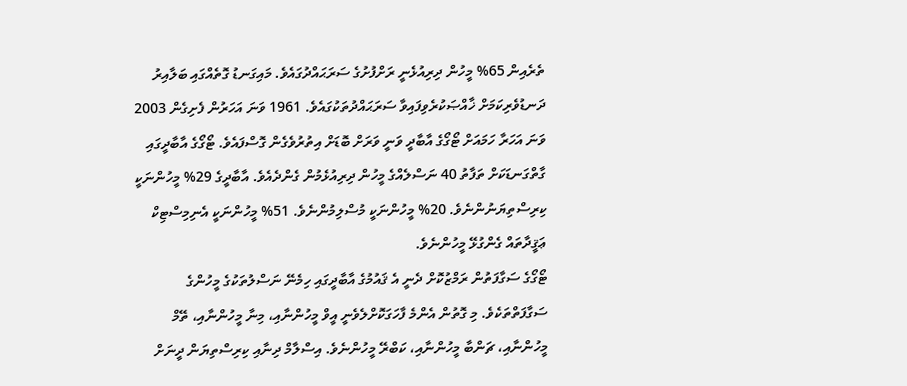ތެރެއިން 65% މީހުން ދިރިއުޅެނީ ރަށްފުށުގެ ސަރަޙައްދުގައެވެ. މައިގަނޑު ގޮތެއްގައި ބަލާއިރު ދަނޑުވެރިކަމަށް ޚާއްޞަކުރެވިފައިވާ ސަރަޙައްދުތަކުގައެވެ. 1961 ވަނަ އަހަރުން ފެށިގެން 2003 ވަނަ އަހަރާ ހަމައަށް ޓޯގޯގެ އާބާދީ ވަނީ ވަރަށް ބޮޑަށް އިތުރުވެގެން ގޮސްފައެވެ. ޓޯގޯގެ އާބާދީގައި ގާތްގަނޑަކަށް ތަފާތު 40 ނަސްލެއްގެ މީހުން ދިރިއުޅެމުން ގެންދެއެވެ. އާބާދީގެ 29% މީހުންނަކީ ކިރިސްތިޔަނުންނެވެ. 20% މީހުންނަކީ މުސްލިމުންނެވެ. 51% މީހުންނަކީ އެނިމިސްޓިކް ޢަޤީދާތައް ގެންގުޅޭ މީހުންނެވެ.
ޓޯގޯގެ ސަގާފަތުން ރަމްޒުކޮށް ދެނީ އެ ޤައުމުގެ އާބާދީގައި ހިމެނޭ ނަސްލުތަކުގެ މީހުންގެ ސަގާފަތްތަކެވެ. މި ގޮތުން އެންމެ ފާހަގަކޮށްލެވެނީ އީވް މީހުންނާއި، މިނާ މީހުންނާއި، ތޭމް މީހުންނާއި، ޗަންބާ މީހުންނާއި، ކަބްރޭ މީހުންނެވެ. އިސްލާމް ދިނާއި ކިރިސްތިޔަން ދީނަށް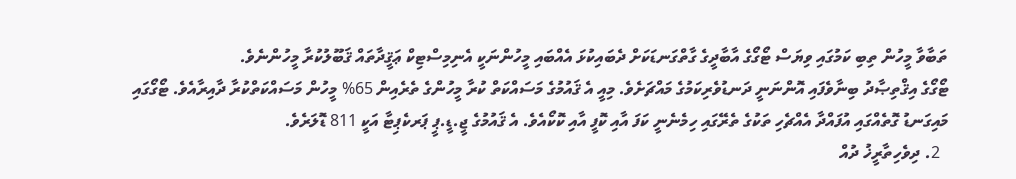ތަބާވާ މީހުން ތިބި ކަމުގައި ވިޔަސް ޓޯގޯގެ އާބާދީގެ ގާތްގަނޑަކަށް ދެބައިކުޅަ އެއްބައި މީހުންނަކީ އެނިމިސްޓިކް ޢަޤީދާތައް ޤަބޫލުކުރާ މީހުންނެވެ.
ޓޯގޯގެ އިޤްތިޞާދު ބިނާވެފައި އޮންނަނީ ދަނޑުވެރިކަމުގެ މައްޗަށެވެ. މިއީ އެ ޤައުމުގެ މަސައްކަތް ކުރާ މީހުންގެ ތެރެއިން 65% މީހުން މަސައްކަތްކުރާ ދާއިރާއެވެ. ޓޯގޯގައި މައިގަނޑު ގޮތެއްގައި އުފައްދާ އެއްޗެހި ތަކުގެ ތެރޭގައި ހިމެނެނީ ކަފަ އާއި ކޮފީ އާއި ކޮކޯއެވެ. އެ ޤައުމުގެ ޖީ.ޑީ.ޕީ ޕަރކެޕިޓާ އަކީ 811 ޑޮލަރެވެ.
  2. ދިވެހިތާރީޚު ދުއް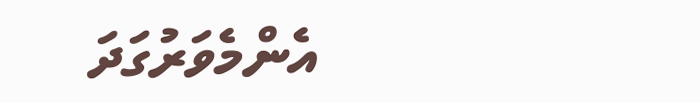އެންމެވަރުގަދަ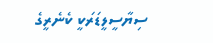ސިޔާސީލީޑަރަކީ ކެނެރީގެ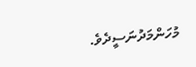މުހަންމަދުނަސީދެވެ.